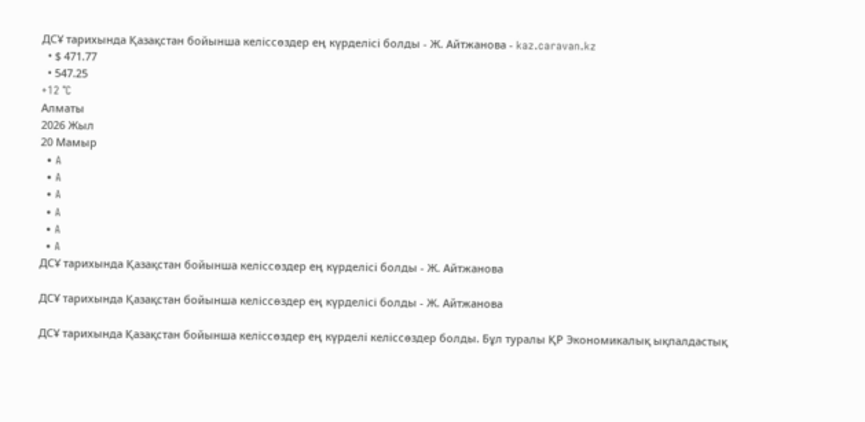ДСҰ тарихында Қазақстан бойынша келiссөздер ең күрделiсі болды - Ж. Айтжанова - kaz.caravan.kz
  • $ 471.77
  • 547.25
+12 °C
Алматы
2026 Жыл
20 Мамыр
  • A
  • A
  • A
  • A
  • A
  • A
ДСҰ тарихында Қазақстан бойынша келiссөздер ең күрделiсі болды - Ж. Айтжанова

ДСҰ тарихында Қазақстан бойынша келiссөздер ең күрделiсі болды - Ж. Айтжанова

ДСҰ тарихында Қазақстан бойынша келiссөздер ең күрделi келiссөздер болды. Бұл туралы ҚР Экономикалық ықпалдастық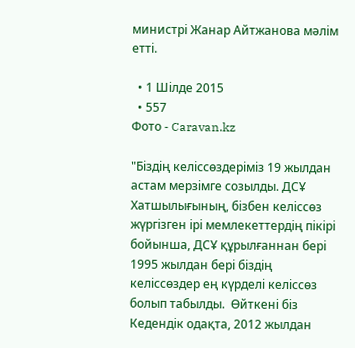министрi Жанар Айтжанова мәлiм еттi.

  • 1 Шiлде 2015
  • 557
Фото - Caravan.kz

"Бiздiң келiссөздерiмiз 19 жылдан астам мерзiмге созылды. ДСҰ Хатшылығының, бiзбен келiссөз жүргiзген iрi мемлекеттердiң пiкiрi бойынша, ДСҰ құрылғаннан берi 1995 жылдан берi бiздiң келiссөздер ең күрделi келiссөз болып табылды.  Өйткенi бiз Кедендiк одақта, 2012 жылдан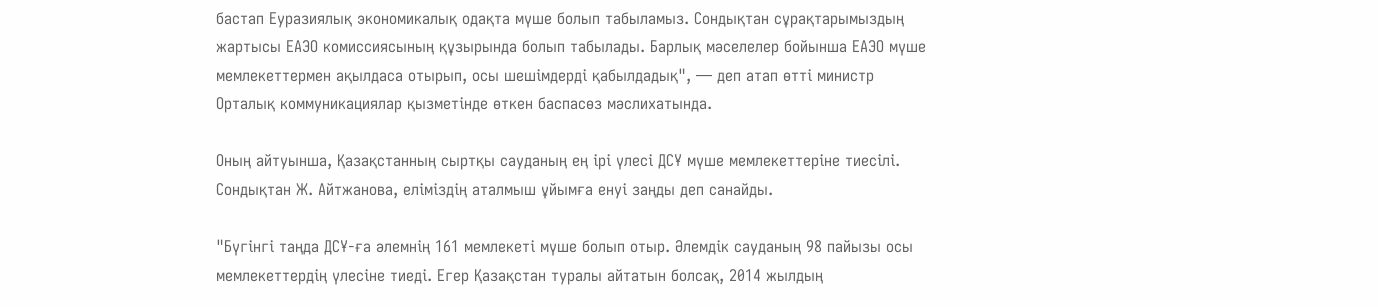бастап Еуразиялық экономикалық одақта мүше болып табыламыз. Сондықтан сұрақтарымыздың жартысы ЕАЭО комиссиясының құзырында болып табылады. Барлық мәселелер бойынша ЕАЭО мүше мемлекеттермен ақылдаса отырып, осы шешiмдердi қабылдадық", — деп атап өттi министр Орталық коммуникациялар қызметiнде өткен баспасөз мәслихатында.

Оның айтуынша, Қазақстанның сыртқы сауданың ең iрi үлесi ДСҰ мүше мемлекеттерiне тиесiлi. Сондықтан Ж. Айтжанова, елiмiздiң аталмыш ұйымға енуi заңды деп санайды.

"Бүгiнгi таңда ДСҰ-ға әлемнiң 161 мемлекетi мүше болып отыр. Әлемдiк сауданың 98 пайызы осы мемлекеттердiң үлесiне тиедi. Егер Қазақстан туралы айтатын болсақ, 2014 жылдың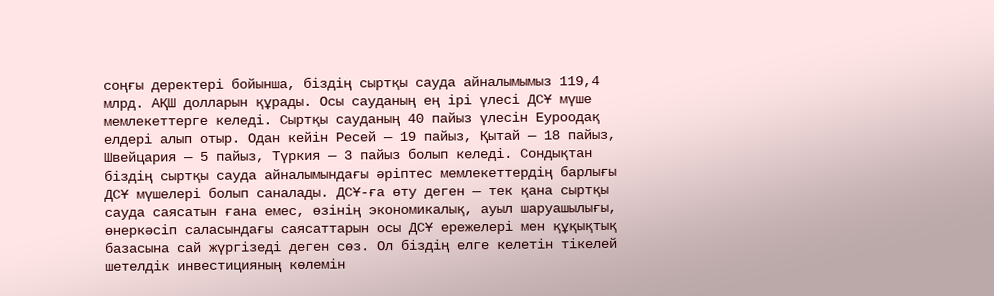соңғы деректерi бойынша, бiздiң сыртқы сауда айналымымыз 119,4 млрд. АҚШ долларын құрады. Осы сауданың ең iрi үлесi ДСҰ мүше мемлекеттерге келедi. Сыртқы сауданың 40 пайыз үлесiн Еуроодақ елдерi алып отыр. Одан кейiн Ресей — 19 пайыз, Қытай — 18 пайыз, Швейцария — 5 пайыз, Түркия — 3 пайыз болып келедi. Сондықтан бiздiң сыртқы сауда айналымындағы әрiптес мемлекеттердің барлығы ДСҰ мүшелерi болып саналады. ДСҰ-ға өту деген — тек қана сыртқы сауда саясатын ғана емес, өзiнiң экономикалық, ауыл шаруашылығы, өнеркәсiп саласындағы саясаттарын осы ДСҰ ережелерi мен құқықтық базасына сай жүргiзедi деген сөз. Ол бiздiң елге келетiн тiкелей шетелдiк инвестицияның көлемiн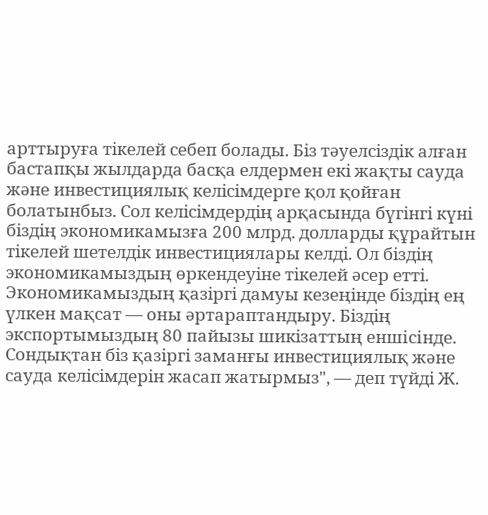арттыруға тiкелей себеп болады. Бiз тәуелсiздiк алған бастапқы жылдарда басқа елдермен екi жақты сауда және инвестициялық келiсiмдерге қол қойған болатынбыз. Сол келiсiмдердiң арқасында бүгiнгi күнi бiздiң экономикамызға 200 млрд. долларды құрайтын тiкелей шетелдiк инвестициялары келдi. Ол бiздiң экономикамыздың өркендеуiне тiкелей әсер еттi. Экономикамыздың қазiргi дамуы кезеңiнде бiздiң ең үлкен мақсат — оны әртараптандыру. Бiздiң экспортымыздың 80 пайызы шикiзаттың еншісінде. Сондықтан бiз қазiргi заманғы инвестициялық және сауда келiсiмдерiн жасап жатырмыз", — деп түйдi Ж.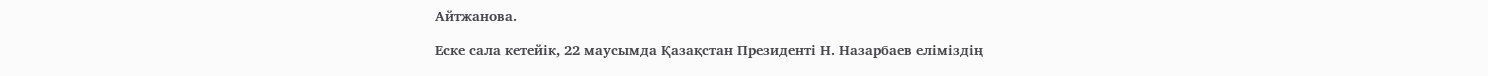Айтжанова.

Еске сала кетейiк, 22 маусымда Қазақстан Президентi Н. Назарбаев елiмiздiң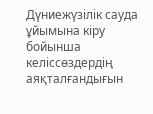Дүниежүзiлiк сауда ұйымына кiру бойынша келiссөздердiң аяқталғандығын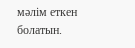мәлiм еткен болатын.